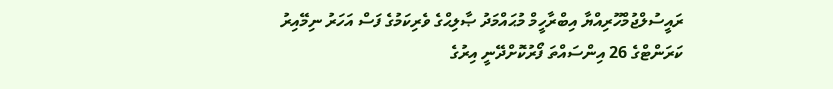ރައީސުލްޖުމްހޫރިއްޔާ އިބްރާހީމް މުޙައްމަދު ޞާލިޙްގެ ވެރިކަމުގެ ފަސް އަހަރު ނިމޭއިރު ކަރަންޓްގެ 26 އިންސައްތަ ފޯރުކޮށްދޭނީ އިރުގެ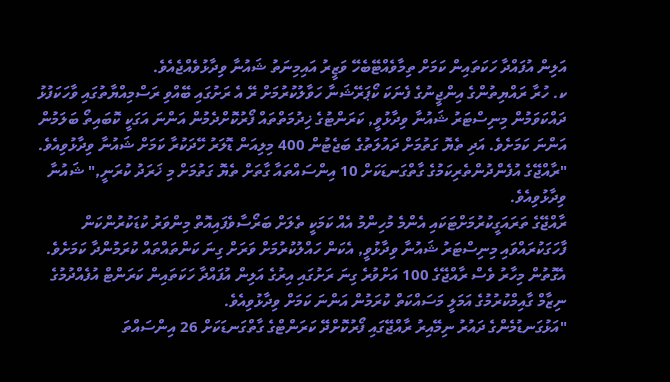އަލިން އުފައްދާ ހަކަތައިން ކަމަށް ތިމާވެއްޓޭބެހޭ ވަޒީރު އައިމިނަތު ޝައުނާ ވިދާޅުވެއްޖެއެވެ.
ކ. ހުރާ ރައްޔިތުންގެ އިންޖީނުގެ ފެނަކަ ކޯޕަރޭޝަނާ ހަވާލުކުރުމަށް ރޭ އެ ރަށުގައި ބޭއްވި ރަސްމިއްޔާތުގައި ވާހަކަފުޅު ދައްކަވަމުން މިނިސްޓަރު ޝައުނާ ވިދާޅުވީ, ކަރަންޓުގެ ޚިދުމަތްތައް ފޯރުކޮށްދެމުން އަންނަ އަގަކީ ކޮބައިތޯ ބަލަމުން އަންނަ ކަމަށެވެ. އަދި ތެޔޮ ގަތުމަށް ދައުލަތުގެ ބަޖެޓުން 400 މިލިއަން ޑޮލަރު ހޭދަކުރާ ކަމަށް ޝައުނާ ވިދާޅުވިއެވެ.
"ރާއްޖޭގެ އުފެންދުންތެރިކަމުގެ ގާތްގަނޑަކަށް 10 އިންސައްތައާ ގާތަށް ތެޔޮ ގަތުމަށް މި ޚަރަދު ކުރަނީ," ޝައުނާ ވިދާޅުވިއެވެ.
ރާއްޖޭގެ ތަރައަގީކުރުމަށްޓަކައި އެންމެ މުހިންމު އެއް ކަމަކީ ތެލަށް ބަރޯސާވެފައިއޮތް މިންވަރު ކުޑަކުރުންކަން ފާހަގަކުރައްވައި މިނިސްޓަރު ޝައުނާ ވިދާޅުވީ, އެކަން ހައްލުކުރުމަށް ވަރަށް ގިނަ ކަންތައްތައް ކުރަމުންދާ ކަމަށެވެ.
އެގޮތުން މިހާރު ވެސް ރާއްޖޭގެ 100 އަށްވުރެ ގިނަ ރަށުގައި އިރުގެ އަލިން އުފައްދާ ހަކަތައިން ކަރަންޓް އުފެއްދުމުގެ ނިޒާމް ގާއިމްކުރުމުގެ އަމަލީ މަސައްކަތް ކުރަމުން އަންނަ ކަމަށް ވިދާޅުވިއެވެ.
"އަޅުގަނޑުމެންގެ ދައުރު ނިމޭއިރު ރާއްޖޭގައި ފޯރުކޮށްދޭ ކަރަންޓްގެ ގާތްގަނޑަކަށް 26 އިންސައްތަ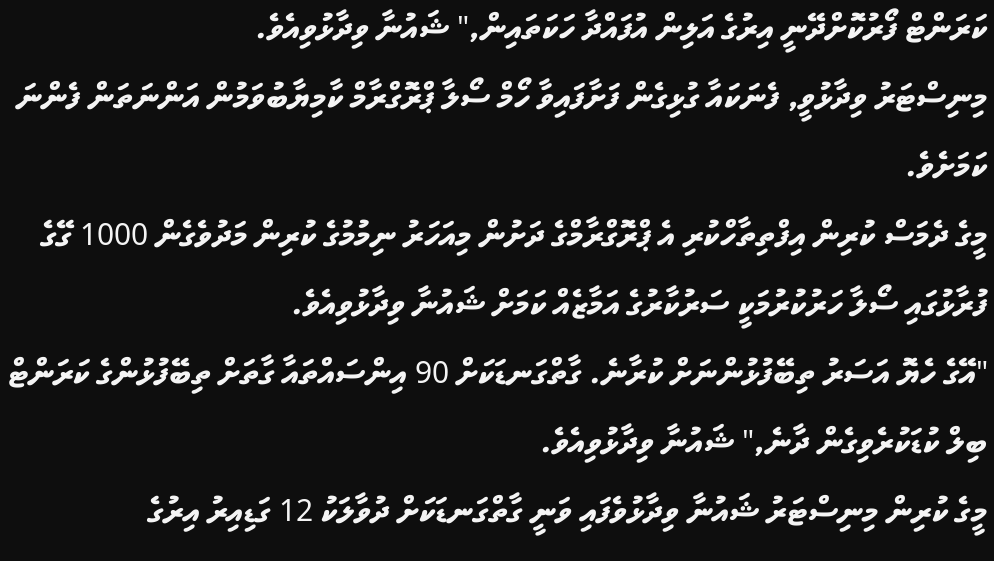ކަރަންޓް ފޯރުކޮށްދޭނީ އިރުގެ އަލިން އުފައްދާ ހަކަތައިން," ޝައުނާ ވިދާޅުވިއެވެ.
މިނިސްޓަރު ވިދާޅުވީ, ފެނަކައާ ގުޅިގެން ފަށާފައިވާ ހޯމް ސޯލާ ޕްރޮގްރާމް ކާމިޔާބުވަމުން އަންނަތަން ފެންނަ ކަމަށެވެ.
މީގެ ދެމަސް ކުރިން އިފްތިތާހްކުރި އެ ޕްރޮގްރާމްގެ ދަށުން މިއަހަރު ނިމުމުގެ ކުރިން މަދުވެގެން 1000 ގޭގެ ފުރާޅުގައި ސޯލާ ހަރުކުރުމަކީ ސަރުކާރުގެ އަމާޒެއް ކަމަށް ޝައުނާ ވިދާޅުވިއެވެ.
"އޭގެ ހެޔޮ އަސަރު ތިބޭފުޅުންނަށް ކުރާނެ. ގާތްގަނޑަކަށް 90 އިންސައްތައާ ގާތަށް ތިބޭފުޅުންގެ ކަރަންޓް ބިލް ކުޑަކުރެވިގެން ދާނެ," ޝައުނާ ވިދާޅުވިއެވެ.
މީގެ ކުރިން މިނިސްޓަރު ޝައުނާ ވިދާޅުވެފައި ވަނީ ގާތްގަނޑަކަށް ދުވާލަކު 12 ގަޑިއިރު އިރުގެ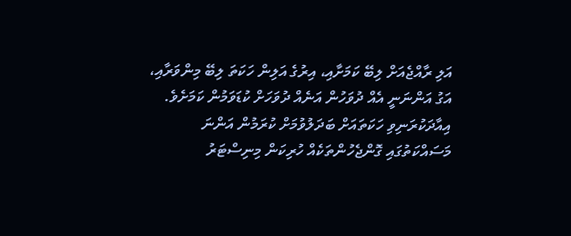އަލި ރާއްޖެއަށް ލިބޭ ކަމަށާއި، އިރުގެ އަލިން ހަކަތަ ލިބޭ މިންވަރާއި، އަގު އަންނަނީ އެއް ދުވަހުން އަނެއް ދުވަހަށް ކުޑަވަމުން ކަމަށެވެ.
އިއާދަކުރަނިވި ހަކަތައަށް ބަދަލުވުމަށް ކުރަމުން އަންނަ މަސައްކަތުގައި ގޮންޖެހުންތަކެއް ހުރިކަން މިނިސްޓަރު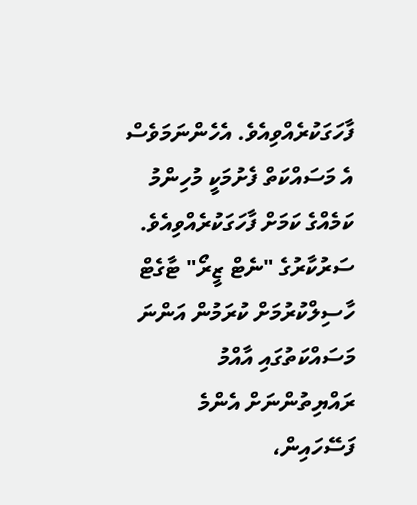ފާހަގަކުރެއްވިއެވެ. އެހެންނަމަވެސް އެ މަސައްކަތް ފެށުމަކީ މުހިންމު ކަމެއްގެ ކަމަށް ފާހަގަކުރެއްވިއެވެ.
ސަރުކާރުގެ "ނެޓް ޒީރޯ" ޓާގެޓް ހާސިލްކުރުމަށް ކުރަމުން އަންނަ މަސައްކަތުގައި އާއްމު ރައްޔިތުންނަށް އެންމެ ފަސޭހައިން،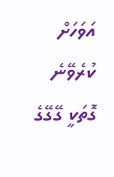އަވަހަށް ކުރެވޭނެ ގޮތަކީ ގޭގޭގެ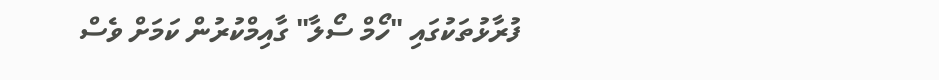ފުރާޅުތަކުގައި "ހޯމް ސޯލާ" ގާއިމްކުރުން ކަމަށް ވެސް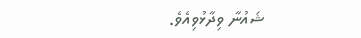ޝައުނާ ވިދާޅުވިއެވެ.